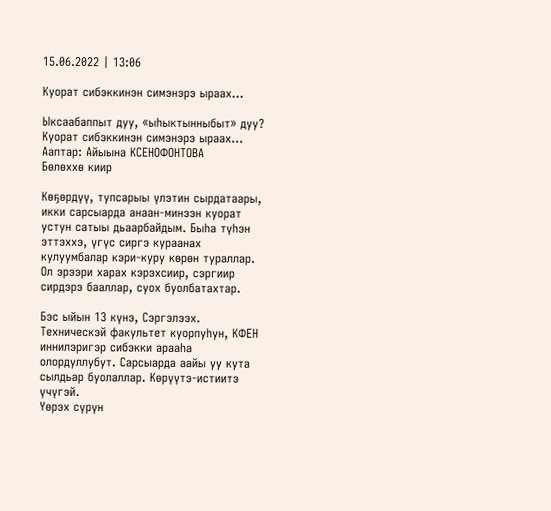15.06.2022 | 13:06

Куорат сибэккинэн симэнэрэ ыраах...

Ыксаабаппыт дуу, «ыһыктынныбыт» дуу?
Куорат сибэккинэн симэнэрэ ыраах...
Ааптар: Айыына КСЕНОФОНТОВА
Бөлөххө киир

Көҕөрдүү, тупсарыы үлэтин сырдатаары, икки сарсыарда анаан-минээн куорат устун сатыы дьаарбайдым. Быһа түһэн эттэххэ, үгүс сиргэ кураанах кулуумбалар кэри-куру көрөн тураллар. Ол эрээри харах кэрэхсиир, сэргиир сирдэрэ бааллар, суох буолбатахтар.

Бэс ыйын 13 күнэ, Сэргэлээх. Техническэй факультет куорпуһун, КФЕН иннилэригэр сибэкки арааһа олордуллубут. Сарсыарда аайы уу кута сылдьар буолаллар. Көрүүтэ-истиитэ үчүгэй.
Үөрэх сүрүн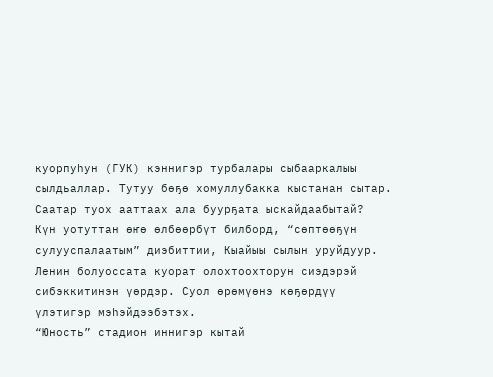куорпуһун (ГУК) кэннигэр турбалары сыбааркалыы сылдьаллар. Тутуу бөҕө хомуллубакка кыстанан сытар. Саатар туох ааттаах ала буурҕата ыскайдаабытай?
Күн уотуттан өҥө өлбөөрбүт билборд, “сөптөөҕүн сулууспалаатым” диэбиттии, Кыайыы сылын уруйдуур.
Ленин болуоссата куорат олохтоохторун сиэдэрэй сибэккитинэн үөрдэр. Суол өрөмүөнэ көҕөрдүү үлэтигэр мэһэйдээбэтэх.
“Юность” стадион иннигэр кытай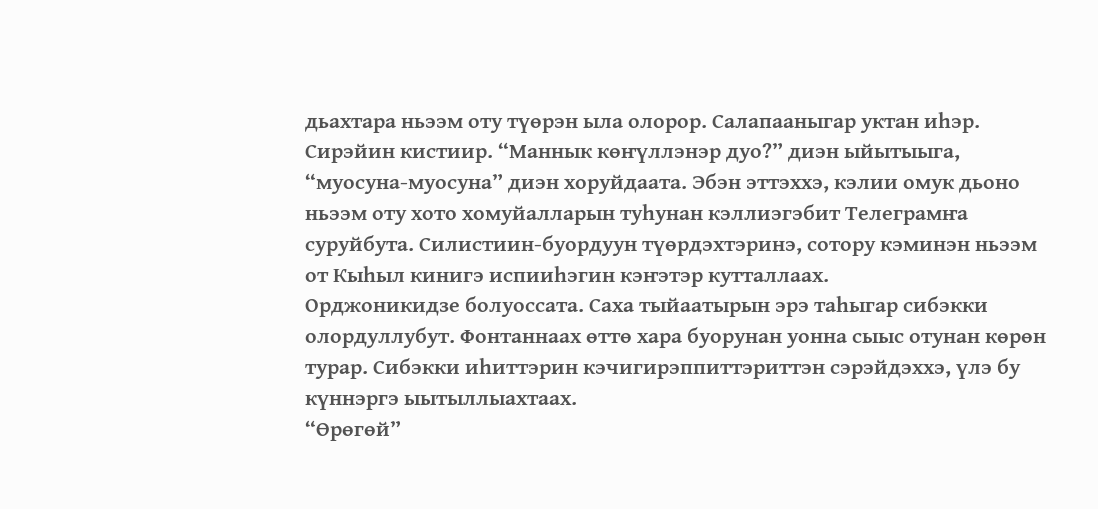дьахтара ньээм оту түөрэн ыла олорор. Салапааныгар уктан иһэр. Сирэйин кистиир. “Маннык көҥүллэнэр дуо?” диэн ыйытыыга, “муосуна-муосуна” диэн хоруйдаата. Эбэн эттэххэ, кэлии омук дьоно ньээм оту хото хомуйалларын туһунан кэллиэгэбит Телеграмҥа суруйбута. Силистиин-буордуун түөрдэхтэринэ, сотору кэминэн ньээм от Кыһыл кинигэ испииһэгин кэҥэтэр кутталлаах.
Орджоникидзе болуоссата. Саха тыйаатырын эрэ таһыгар сибэкки олордуллубут. Фонтаннаах өттө хара буорунан уонна сыыс отунан көрөн турар. Сибэкки иһиттэрин кэчигирэппиттэриттэн сэрэйдэххэ, үлэ бу күннэргэ ыытыллыахтаах.
“Өрөгөй”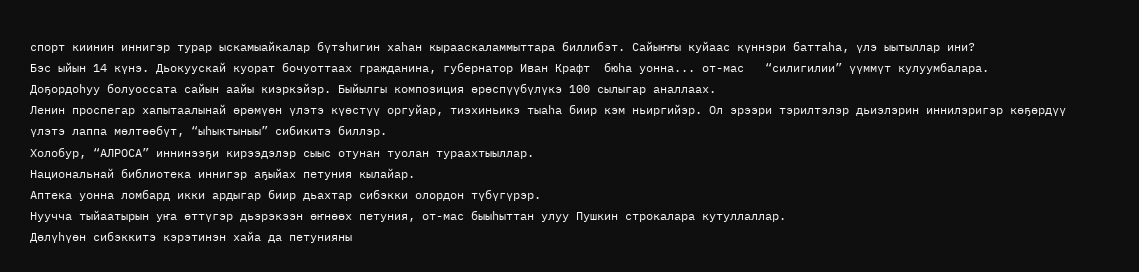спорт киинин иннигэр турар ыскамыайкалар бүтэһигин хаһан кырааскаламмыттара биллибэт. Сайыҥҥы куйаас күннэри баттаһа, үлэ ыытыллар ини?
Бэс ыйын 14 күнэ. Дьокуускай куорат бочуоттаах гражданина, губернатор Иван Крафт  бюһа уонна... от-мас   “силигилии” үүммүт кулуумбалара.
Доҕордоһуу болуоссата сайын аайы киэркэйэр. Быйылгы композиция өрөспүүбүлүкэ 100 сылыгар аналлаах.
Ленин проспегар хапытаалынай өрөмүөн үлэтэ күөстүү оргуйар, тиэхиньикэ тыаһа биир кэм ньиргийэр. Ол эрээри тэрилтэлэр дьиэлэрин иннилэригэр көҕөрдүү үлэтэ лаппа мөлтөөбүт, “ыһыктыныы” сибикитэ биллэр.
Холобур, “АЛРОСА” иннинээҕи кирээдэлэр сыыс отунан туолан тураахтыыллар.
Национальнай библиотека иннигэр аҕыйах петуния кылайар.
Аптека уонна ломбард икки ардыгар биир дьахтар сибэкки олордон түбүгүрэр.
Нуучча тыйаатырын уҥа өттүгэр дьэрэкээн өҥнөөх петуния, от-мас быыһыттан улуу Пушкин строкалара кутуллаллар.
Дөлүһүөн сибэккитэ кэрэтинэн хайа да петунияны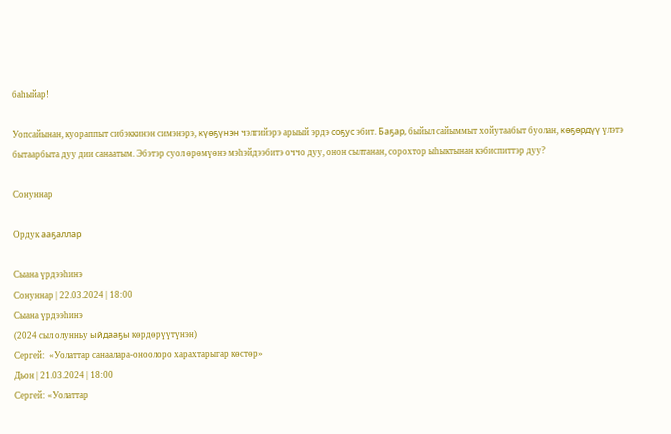баһыйар!

Уопсайынан, куораппыт сибэккинэн симэнэрэ, күөҕүнэн чэлгийэрэ арыый эрдэ соҕус эбит. Баҕар, быйыл сайыммыт хойутаабыт буолан, көҕөрдүү үлэтэ бытаарбыта дуу дии санаатым. Эбэтэр суол өрөмүөнэ мэһэйдээбитэ оччо дуу, онон сылтанан, сорохтор ыһыктынан кэбиспиттэр дуу?

Сонуннар

Ордук ааҕаллар

Сыана үрдээһинэ
Сонуннар | 22.03.2024 | 18:00
Сыана үрдээһинэ
(2024 сыл олунньу ыйдааҕы көрдөрүүтүнэн)
Сергей:  «Уолаттар санаалара-оноолоро харахтарыгар көстөр»
Дьон | 21.03.2024 | 18:00
Сергей: «Уолаттар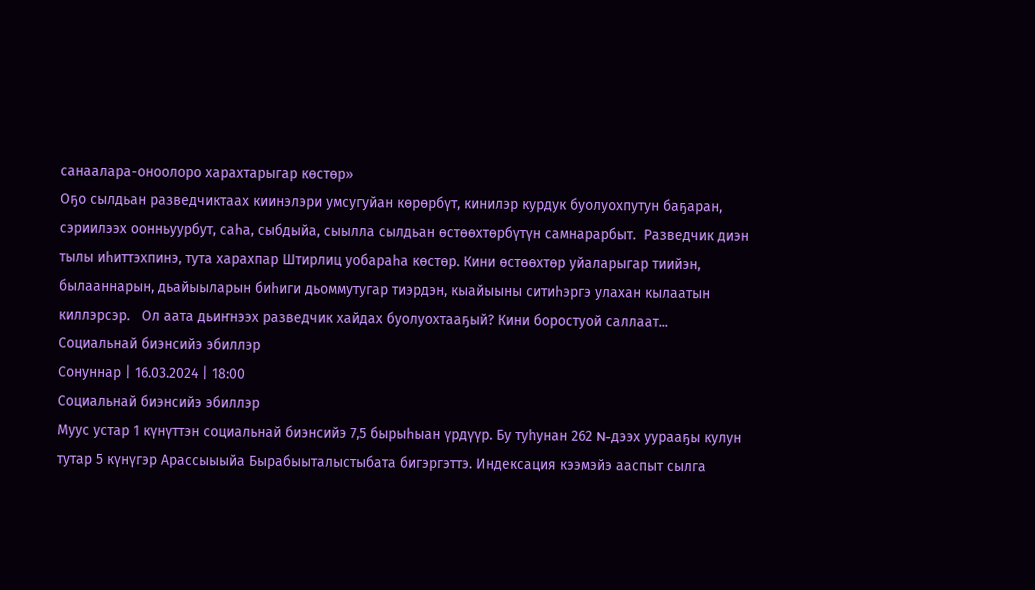санаалара-оноолоро харахтарыгар көстөр»
Оҕо сылдьан разведчиктаах киинэлэри умсугуйан көрөрбүт, кинилэр курдук буолуохпутун баҕаран, сэриилээх оонньуурбут, саһа, сыбдыйа, сыылла сылдьан өстөөхтөрбүтүн самнарарбыт.  Разведчик диэн тылы иһиттэхпинэ, тута харахпар Штирлиц уобараһа көстөр. Кини өстөөхтөр уйаларыгар тиийэн, былааннарын, дьайыыларын биһиги дьоммутугар тиэрдэн, кыайыыны ситиһэргэ улахан кылаатын киллэрсэр.   Ол аата дьиҥнээх разведчик хайдах буолуохтааҕый? Кини боростуой саллаат...
Социальнай биэнсийэ эбиллэр
Сонуннар | 16.03.2024 | 18:00
Социальнай биэнсийэ эбиллэр
Муус устар 1 күнүттэн социальнай биэнсийэ 7,5 бырыһыан үрдүүр. Бу туhунан 262 N-дээх уурааҕы кулун тутар 5 күнүгэр Арассыыыйа Бырабыыталыстыбата бигэргэттэ. Индексация кээмэйэ ааспыт сылга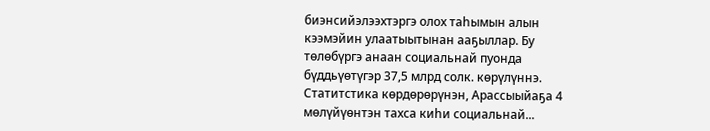биэнсийэлээхтэргэ олох таһымын алын кээмэйин улаатыытынан ааҕыллар. Бу төлөбүргэ анаан социальнай пуонда бүддьүөтүгэр 37,5 млрд солк. көрүлүннэ. Статитстика көрдөрөрүнэн, Арассыыйаҕа 4 мөлүйүөнтэн тахса киһи социальнай...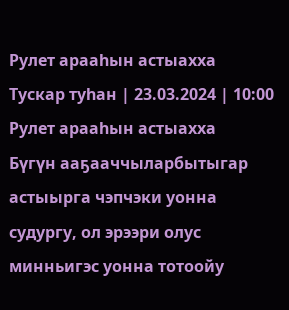Рулет арааһын астыахха
Тускар туһан | 23.03.2024 | 10:00
Рулет арааһын астыахха
Бүгүн ааҕааччыларбытыгар астыырга чэпчэки уонна судургу, ол эрээри олус минньигэс уонна тотоойу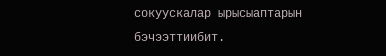сокуускалар ырысыаптарын бэчээттиибит.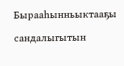Бырааһынньыктааҕы сандалыгытын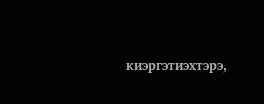киэргэтиэхтэрэ,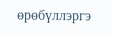өрөбүллэргэ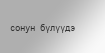сонун бүлүүдэ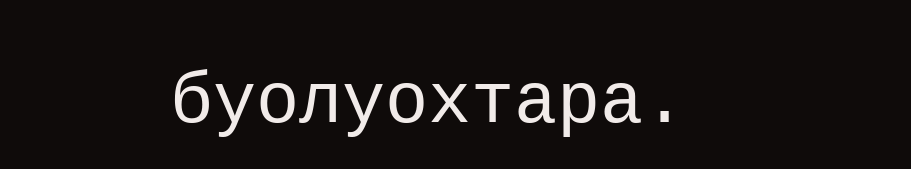буолуохтара.